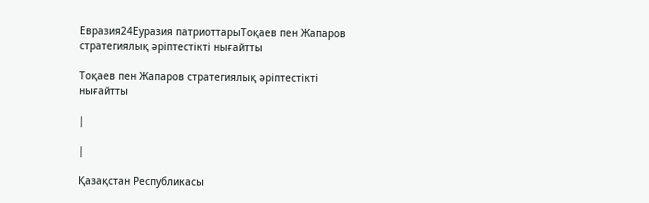Евразия24Еуразия патриоттарыТоқаев пен Жапаров стратегиялық әріптестікті нығайтты

Тоқаев пен Жапаров стратегиялық әріптестікті нығайтты

|

|

Қазақстан Республикасы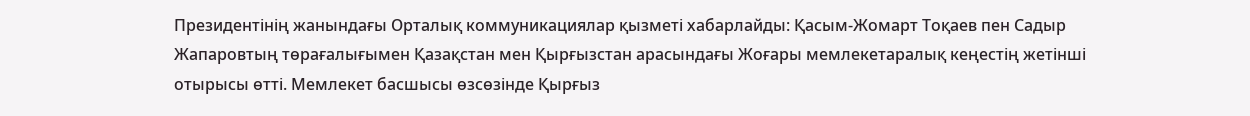Президентінің жанындағы Орталық коммуникациялар қызметі хабарлайды: Қасым-Жомарт Тоқаев пен Садыр Жапаровтың төрағалығымен Қазақстан мен Қырғызстан арасындағы Жоғары мемлекетаралық кеңестің жетінші отырысы өтті. Мемлекет басшысы өзсөзінде Қырғыз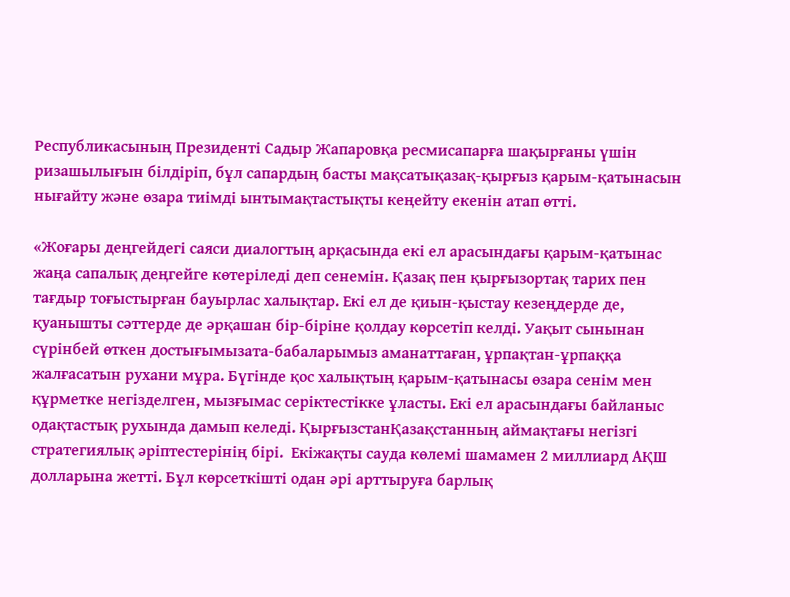Республикасының Президенті Садыр Жапаровқа ресмисапарға шақырғаны үшін ризашылығын білдіріп, бұл сапардың басты мақсатықазақ-қырғыз қарым-қатынасын нығайту және өзара тиімді ынтымақтастықты кеңейту екенін атап өтті.

«Жоғары деңгейдегі саяси диалогтың арқасында екі ел арасындағы қарым-қатынас жаңа сапалық деңгейге көтеріледі деп сенемін. Қазақ пен қырғызортақ тарих пен тағдыр тоғыстырған бауырлас халықтар. Екі ел де қиын-қыстау кезеңдерде де, қуанышты сәттерде де әрқашан бір-біріне қолдау көрсетіп келді. Уақыт сынынан сүрінбей өткен достығымызата-бабаларымыз аманаттаған, ұрпақтан-ұрпаққа жалғасатын рухани мұра. Бүгінде қос халықтың қарым-қатынасы өзара сенім мен құрметке негізделген, мызғымас серіктестікке ұласты. Екі ел арасындағы байланыс одақтастық рухында дамып келеді. ҚырғызстанҚазақстанның аймақтағы негізгі стратегиялық әріптестерінің бірі.  Екіжақты сауда көлемі шамамен 2 миллиард АҚШ долларына жетті. Бұл көрсеткішті одан әрі арттыруға барлық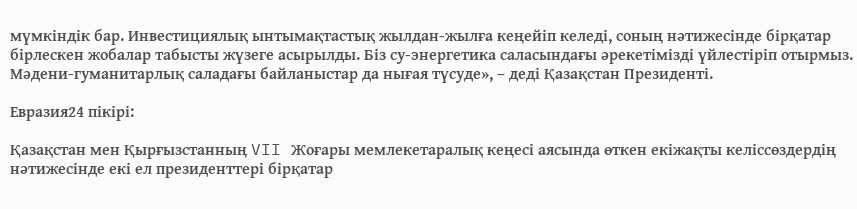мүмкіндік бар. Инвестициялық ынтымақтастық жылдан-жылға кеңейіп келеді, соның нәтижесінде бірқатар бірлескен жобалар табысты жүзеге асырылды. Біз су-энергетика саласындағы әрекетімізді үйлестіріп отырмыз. Мәдени-гуманитарлық саладағы байланыстар да нығая түсуде», – деді Қазақстан Президенті.

Евразия24 пікірі:

Қазақстан мен Қырғызстанның VII Жоғары мемлекетаралық кеңесі аясында өткен екіжақты келіссөздердің нәтижесінде екі ел президенттері бірқатар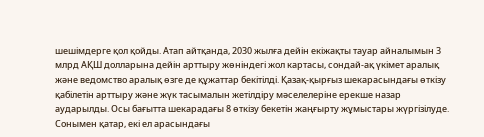шешімдерге қол қойды. Атап айтқанда, 2030 жылға дейін екіжақты тауар айналымын 3 млрд АҚШ долларына дейін арттыру жөніндегі жол картасы, сондай-ақ үкімет аралық және ведомство аралық өзге де құжаттар бекітілді. Қазақ-қырғыз шекарасындағы өткізу қабілетін арттыру және жүк тасымалын жетілдіру мәселелеріне ерекше назар аударылды. Осы бағытта шекарадағы 8 өткізу бекетін жаңғырту жұмыстары жүргізілуде. Сонымен қатар, екі ел арасындағы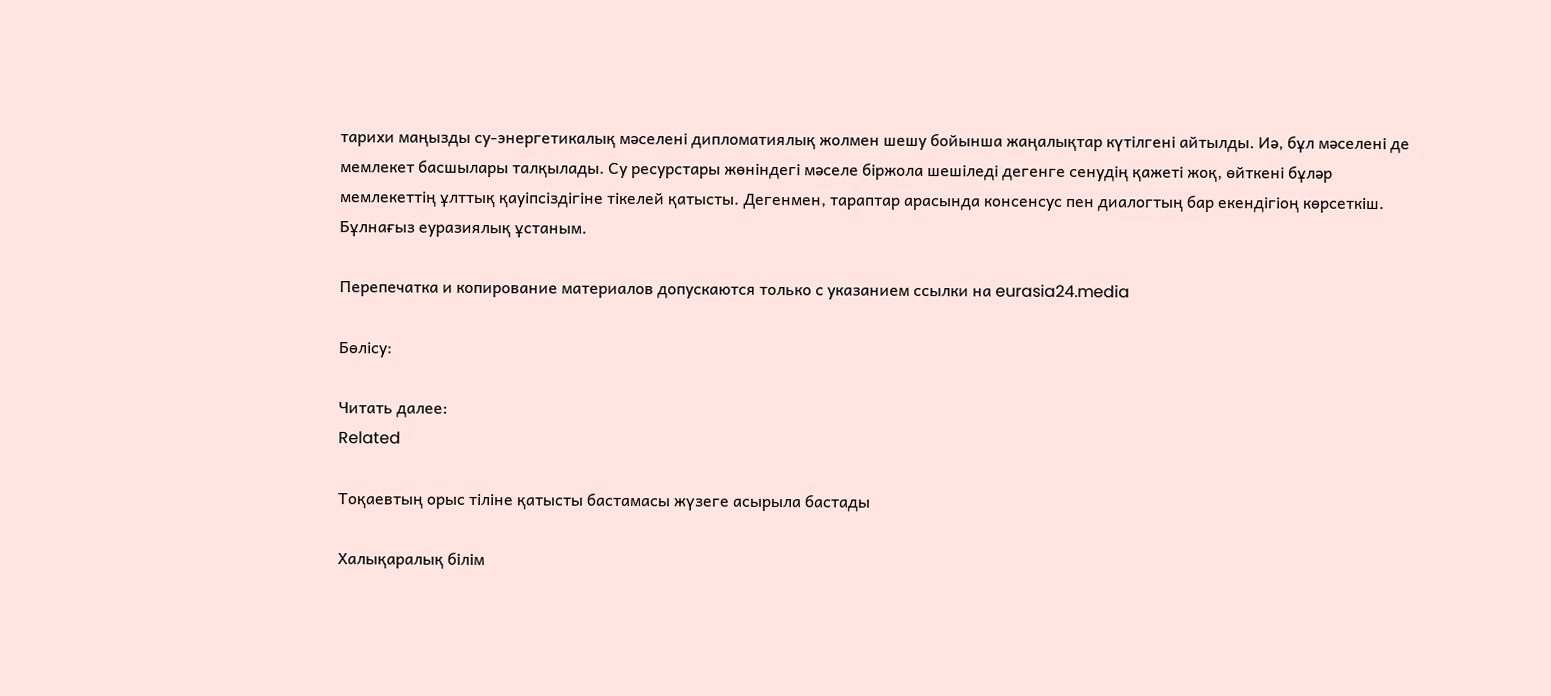тарихи маңызды су-энергетикалық мәселені дипломатиялық жолмен шешу бойынша жаңалықтар күтілгені айтылды. Иә, бұл мәселені де мемлекет басшылары талқылады. Су ресурстары жөніндегі мәселе біржола шешіледі дегенге сенудің қажеті жоқ, өйткені бұләр мемлекеттің ұлттық қауіпсіздігіне тікелей қатысты. Дегенмен, тараптар арасында консенсус пен диалогтың бар екендігіоң көрсеткіш. Бұлнағыз еуразиялық ұстаным.

Перепечатка и копирование материалов допускаются только с указанием ссылки на eurasia24.media

Бөлісу:

Читать далее:
Related

Тоқаевтың орыс тіліне қатысты бастамасы жүзеге асырыла бастады

Халықаралық білім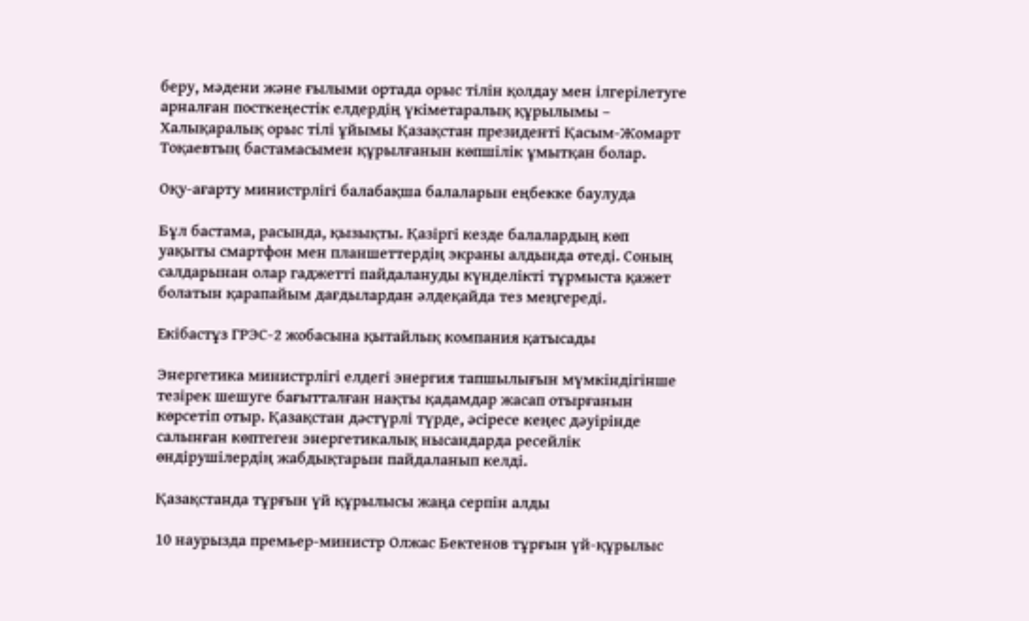беру, мәдени және ғылыми ортада орыс тілін қолдау мен ілгерілетуге арналған посткеңестік елдердің үкіметаралық құрылымы – Халықаралық орыс тілі ұйымы Қазақстан президенті Қасым-Жомарт Тоқаевтың бастамасымен құрылғанын көпшілік ұмытқан болар.

Оқу-ағарту министрлігі балабақша балаларын еңбекке баулуда

Бұл бастама, расында, қызықты. Қазіргі кезде балалардың көп уақыты смартфон мен планшеттердің экраны алдында өтеді. Соның салдарынан олар гаджетті пайдалануды күнделікті тұрмыста қажет болатын қарапайым дағдылардан әлдеқайда тез меңгереді.

Екібастұз ГРЭС-2 жобасына қытайлық компания қатысады

Энергетика министрлігі елдегі энергия тапшылығын мүмкіндігінше тезірек шешуге бағытталған нақты қадамдар жасап отырғанын көрсетіп отыр. Қазақстан дәстүрлі түрде, әсіресе кеңес дәуірінде салынған көптеген энергетикалық нысандарда ресейлік өндірушілердің жабдықтарын пайдаланып келді.

Қазақстанда тұрғын үй құрылысы жаңа серпін алды

10 наурызда премьер-министр Олжас Бектенов тұрғын үй-құрылыс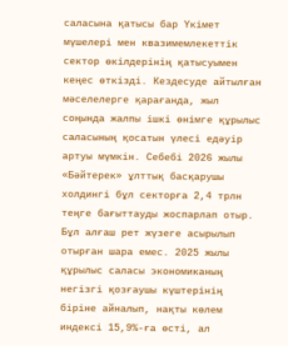саласына қатысы бар Үкімет мүшелері мен квазимемлекеттік сектор өкілдерінің қатысуымен кеңес өткізді. Кездесуде айтылған мәселелерге қарағанда, жыл соңында жалпы ішкі өнімге құрылыс саласының қосатын үлесі едәуір артуы мүмкін. Себебі 2026 жылы «Бәйтерек» ұлттық басқарушы холдингі бұл секторға 2,4 трлн теңге бағыттауды жоспарлап отыр. Бұл алғаш рет жүзеге асырылып отырған шара емес. 2025 жылы құрылыс саласы экономиканың негізгі қозғаушы күштерінің біріне айналып, нақты көлем индексі 15,9%-ға өсті, ал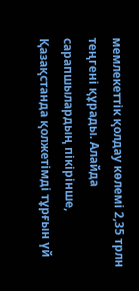мемлекеттік қолдау көлемі 2,35 трлн теңгені құрады. Алайда сарапшылардың пікірінше, Қазақстанда қолжетімді тұрғын үй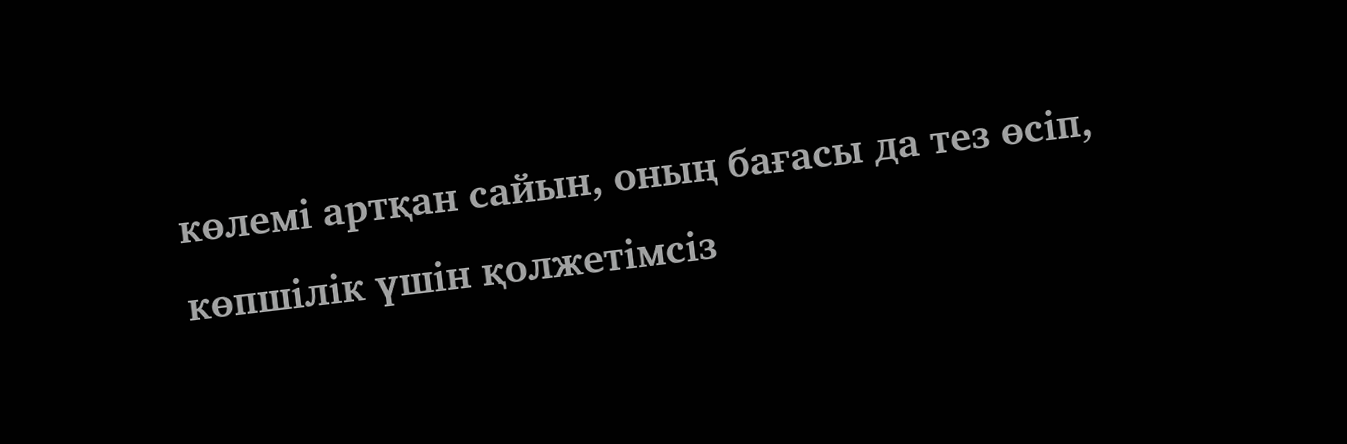көлемі артқан сайын, оның бағасы да тез өсіп, көпшілік үшін қолжетімсіз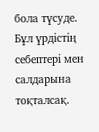бола түсуде. Бұл үрдістің себептері мен салдарына тоқталсақ.